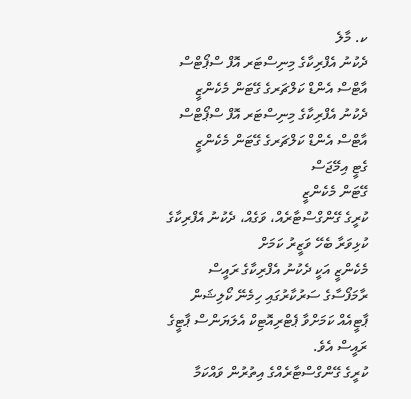ކ. މާލެ
ދެކުނު އެފްރިކާގެ މިނިސްޓަރ އޮފް ސްޕޯޓްސް އާޓްސް އެންޑް ކަލްޗަރގެ ގޭޓަން މެކެންޒީ
ދެކުނު އެފްރިކާގެ މިނިސްޓަރ އޮފް ސްޕޯޓްސް އާޓްސް އެންޑް ކަލްޗަރގެ ގޭޓަން މެކެންޒީ
ގެޓީ އިމޭޖަސް
ގޭޓަން މެކެންޒީ
ކުރީގެ ގޭންގްސްޓާރެއް، ވަގެއް، ދެކުނު އެފްރިކާގެ ކުޅިވަރާ ބެހޭ ވަޒީރު ކަމަށް
މެކެންޒީ އަކީ ދެކުނު އެފްރިކާގެ ރައީސް ރާމަފޯސާގެ ސަރުކާރުގައި ހިމެނޭ ކޯލިޝަން ޕާޓީއެއް ކަމަށްވާ ޕެޓްރިއޮޓިކް އެލަޔަންސް ޕާޓީގެ ރައީސް އެވެ.
ކުރީގެ ގޭންގްސްޓާރެއްގެ އިތުރުން ވައްކަމާ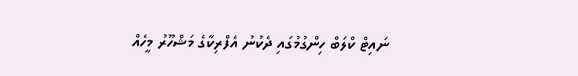ނައިޓް ކްލަބް ހިންގުމުގައި ދެކުނު އެފްރިކާގެ މަޝްހޫރު މީހެއް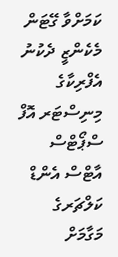ކަމަށްވާ ގޭޓަން މެކެންޒީ ދެކުނު އެފްރިކާގެ މިނިސްޓަރ އޮފް ސްޕޯޓްސް އާޓްސް އެންޑް ކަލްޗަރގެ މަގާމަށް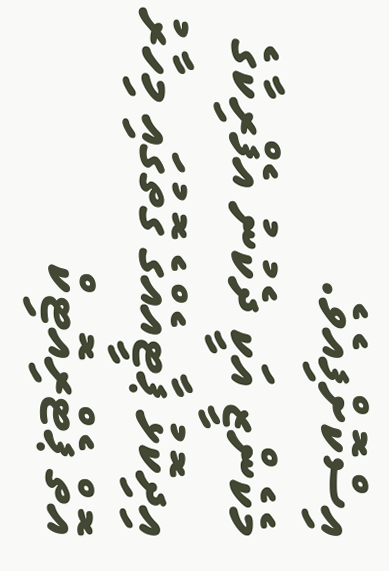އިސްކޮށްފިއެވެ.
މެކެންޒީ އަކީ ދެކުނު އެފްރިކާގެ އިދިކޮޅު ޕާޓީއެއްގެ ގޮތުގައި މިހާރު އޮތް ޕެޓްރިއޮޓިކް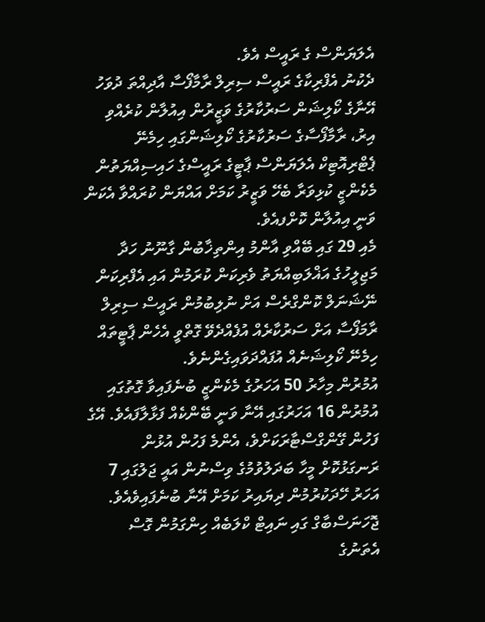އެލަޔަންސް ގެ ރައީސް އެވެ.
ދެކުނު އެފްރިކާގެ ރައީސް ސިރިލް ރާމާފޯސާ އާދިއްތަ ދުވަހު އޭނާގެ ކޯލިޝަން ސަރުކާރުގެ ވަޒީރުން އިއުލާން ކުރެއްވި އިރު، ރާމާފޯސާގެ ސަރުކާރުގެ ކޯލިޝަންގައި ހިމެނޭ ޕެޓްރިއޮޓިކް އެލަޔަންސް ޕާޓީގެ ރައީސްގެ ހައިސިއްޔަތުން މެކެންޒީ ކުޅިވަރާ ބެހޭ ވަޒީރު ކަމަށް އައްޔަން ކުރައްވާ އެކަން ވަނީ އިއުލާން ކޮށްފއެވެ.
މެއި 29 ގައި ބޭއްވި އާންމު އިންތިޚާބުން ގާނޫނު ހަދާ މަޖިލީހުގެ އަޣްލަބިއްޔަތު ވެރިކަން ކުރަމުން އައި އެފްރިކަން ނޭޝަނަލް ކޮންގްރެސް އަށް ނުލިބުމުން ރައީސް ސިރިލް ރާމަފޯސާ އަށް ސަރުކާރެއް އުފެއްދެވޭ ގޮތްވީ އެހެން ޕާޓީތައް ހިމެނޭ ކޯލިޝަނެއް އުފައްދަވައިގެންނެވެ.
އުމުރުން މިހާރު 50 އަހަރުގެ މެކެންޒީ ބުނެފައިވާ ގޮތުގައި އުމުރުން 16 އަހަރުގައި އޭނާ ވަނީ ބޭންކެއް ފަޅާލާފައެވެ. އޭގެ ފަހުން ގޭންގްސްޓާރަކަށްވެ، އެންމެ ފަހުން އުޅުން ރަނގަޅުކޮށް މީހާ ބަދަލުވުމުގެ ވިސްނުން އައީ ޖަލުގައި 7 އަހަރު ހޭދަކުރުމުން ދިޔައިރު ކަމަށް އޭނާ ބުނެފައިވެއެވެ.
ޖޮހަނަސްބާގް ގައި ނައިޓް ކްލަބެއް ހިންގަމުން ގޮސް އެތަނުގެ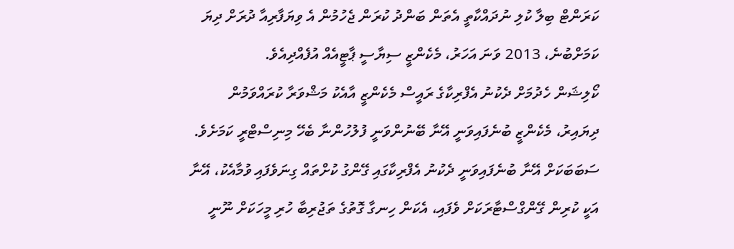ކަރަންޓް ބިލާ ކުލި ނުދައްކާތީ އެތަން ބަންދު ކުރަން ޖެހުމުން އެ ވިޔަފާރިއާ ދުރަށް ދިޔަ ކަމަށްބުނެ، 2013 ވަނަ އަހަރު، މެކެންޒީ ސިޔާސީ ޕާޓީއެއް އުފެއްދިއެވެ.
ކޯލިޝަން ހެދުމަށް ދެކުނު އެފްރިކާގެ ރައީސް މެކެންޒީ އާއެކު މަޝްވަރާ ކުރައްވަމުން ދިޔައިރު، މެކެންޒީ ބުނެފައިވަނީ އޭނާ ބޭނުންވަނީ ފުލުހުންނާ ބެހޭ މިނިސްޓްރީ ކަމަށެވެ. ސަބަބަކަށް އޭނާ ބުނެފައިވަނީ ދެކުނު އެފްރިކާގައި ގޭންގު ކުށްތައް ގިނަވެފައި ވުމާއެކު، އޭނާ އަކީ ކުރިން ގޭންގްސްޓާރަކަށް ވެފައި، އެކަން ހިނގާ ގޮތުގެ ތަޖުރިބާ ހުރި މީހަކަށް ނޫނީ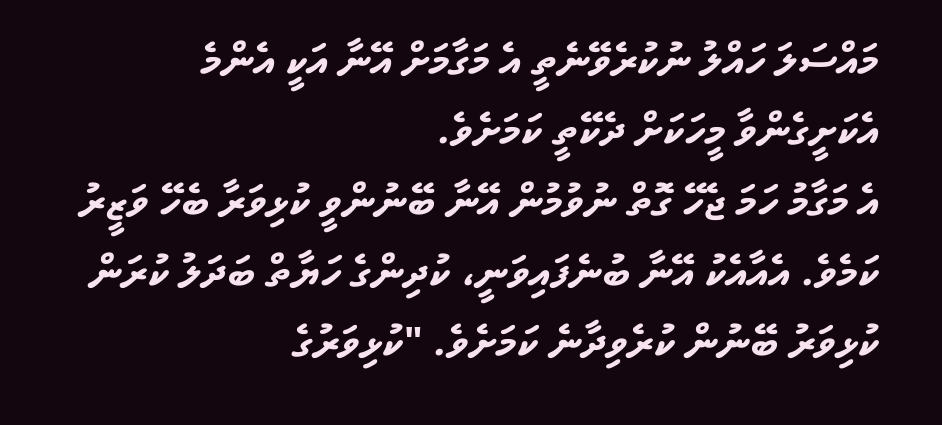މައްސަލަ ހައްލު ނުކުރެވޭނެތީ އެ މަގާމަށް އޭނާ އަކީ އެންމެ އެކަށީގެންވާ މީހަކަށް ދެކޭތީ ކަމަށެވެ.
އެ މަގާމު ހަމަ ޖެހޭ ގޮތް ނުވުމުން އޭނާ ބޭނުންވީ ކުޅިވަރާ ބެހޭ ވަޒީރު ކަމެވެ. އެއާއެކު އޭނާ ބުނެފައިވަނީ، ކުދިންގެ ހަޔާތް ބަދަލު ކުރަން ކުޅިވަރު ބޭނުން ކުރެވިދާނެ ކަމަށެވެ. "ކުޅިވަރުގެ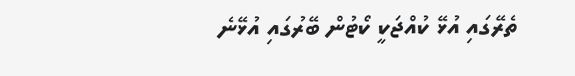ތެރޭގައި އުޅޭ ކުއްޖަކީ ކޯޓުން ބޭރުގައި އުޅޭނެ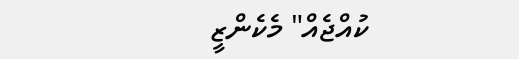ކުއްޖެއް" މެކެންޒީ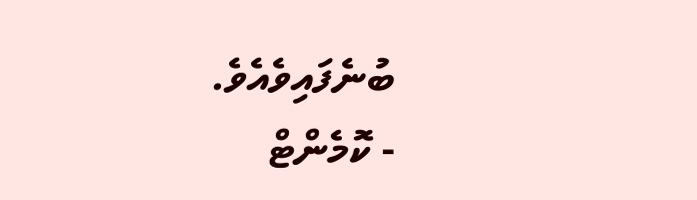ބުނެފައިވެއެވެ.
- ކޮމެންޓް